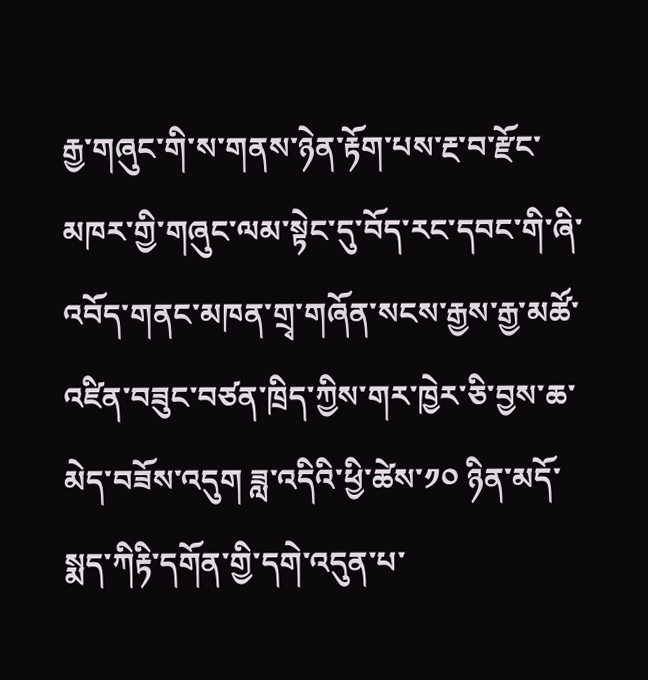རྒྱ་གཞུང་གི་ས་གནས་ཉེན་རྟོག་པས་རྔ་བ་རྫོང་མཁར་གྱི་གཞུང་ལམ་སྟེང་དུ་བོད་རང་དབང་གི་ཞི་འབོད་གནང་མཁན་གྲྭ་གཞོན་སངས་རྒྱས་རྒྱ་མཚོ་འཛིན་བཟུང་བཙན་ཁྲིད་ཀྱིས་གར་ཁྱེར་ཅི་བྱས་ཆ་མེད་བཟོས་འདུག ཟླ་འདིའི་ཕྱི་ཚེས་༡༠ ཉིན་མདོ་སྨད་ཀིརྟི་དགོན་གྱི་དགེ་འདུན་པ་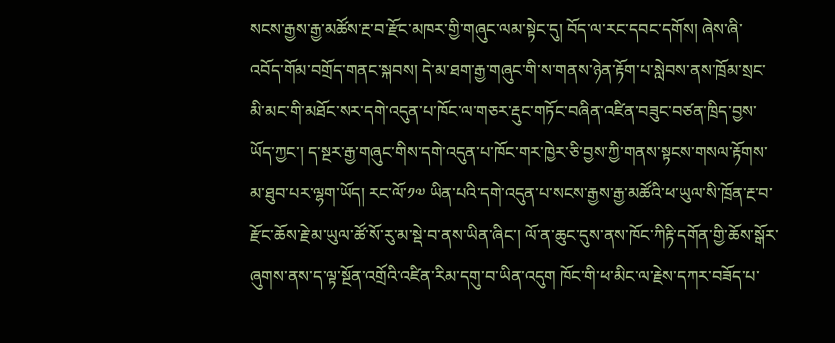སངས་རྒྱས་རྒྱ་མཚོས་རྔ་བ་རྫོང་མཁར་གྱི་གཞུང་ལམ་སྟེང་དུ། བོད་ལ་རང་དབང་དགོས། ཞེས་ཞི་འབོད་གོམ་བགྲོད་གནང་སྐབས། དེ་མ་ཐག་རྒྱ་གཞུང་གི་ས་གནས་ཉེན་རྟོག་པ་སླེབས་ནས་ཁྲོམ་སྲང་མི་མང་གི་མཐོང་སར་དགེ་འདུན་པ་ཁོང་ལ་གཅར་རྡུང་གཏོང་བཞིན་འཛིན་བཟུང་བཙན་ཁྲིད་བྱས་ཡོད་ཀྱང་། ད་སྔར་རྒྱ་གཞུང་གིས་དགེ་འདུན་པ་ཁོང་གར་ཁྱེར་ཅི་བྱས་ཀྱི་གནས་སྟངས་གསལ་རྟོགས་མ་ཐུབ་པར་ལྷག་ཡོད། རང་ལོ་༡༧ ཡིན་པའི་དགེ་འདུན་པ་སངས་རྒྱས་རྒྱ་མཚོའི་ཕ་ཡུལ་སི་ཁྲོན་རྔ་བ་རྫོང་ཆོས་རྗེ་མ་ཡུལ་ཚོ་སོ་རུ་མ་སྡེ་བ་ནས་ཡིན་ཞིང་། ལོ་ན་ཆུང་དུས་ནས་ཁོང་ཀིརྟི་དགོན་གྱི་ཆོས་སྒོར་ཞུགས་ནས་ད་ལྟ་སྔོན་འགྲོའི་འཛིན་རིམ་དགུ་བ་ཡིན་འདུག ཁོང་གི་ཕ་མིང་ལ་རྗེས་དཀར་བཟོད་པ་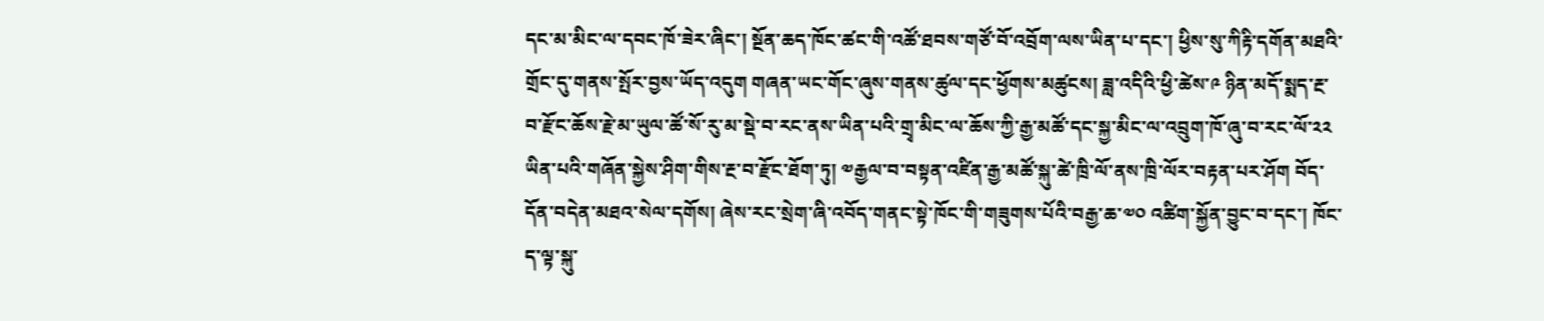དང་མ་མིང་ལ་དབང་ཁོ་ཟེར་ཞིང་། སྔོན་ཆད་ཁོང་ཚང་གི་འཚོ་ཐབས་གཙོ་བོ་འབྲོག་ལས་ཡིན་པ་དང་། ཕྱིས་སུ་ཀིརྟི་དགོན་མཐའི་གྲོང་དུ་གནས་སྤོར་བྱས་ཡོད་འདུག གཞན་ཡང་གོང་ཞུས་གནས་ཚུལ་དང་ཕྱོགས་མཚུངས། ཟླ་འདིའི་ཕྱི་ཚེས་༩ ཉིན་མདོ་སྨད་རྔ་བ་རྫོང་ཆོས་རྗེ་མ་ཡུལ་ཚོ་སོ་རུ་མ་སྡེ་བ་རང་ནས་ཡིན་པའི་གྲྭ་མིང་ལ་ཆོས་ཀྱི་རྒྱ་མཚོ་དང་སྐྱ་མིང་ལ་འབྲུག་ཁོ་ཞུ་བ་རང་ལོ་༢༢ ཡིན་པའི་གཞོན་སྐྱེས་ཤིག་གིས་རྔ་བ་རྫོང་ཐོག་ཏུ། ༧རྒྱལ་བ་བསྟན་འཛིན་རྒྱ་མཚོ་སྐུ་ཚེ་ཁྲི་ལོ་ནས་ཁྲི་ལོར་བརྟན་པར་ཤོག བོད་དོན་བདེན་མཐའ་སེལ་དགོས། ཞེས་རང་སྲེག་ཞི་འབོད་གནང་སྟེ་ཁོང་གི་གཟུགས་པོའི་བརྒྱ་ཆ་༧༠ འཚིག་སྐྱོན་བྱུང་བ་དང་། ཁོང་ད་ལྟ་སྐུ་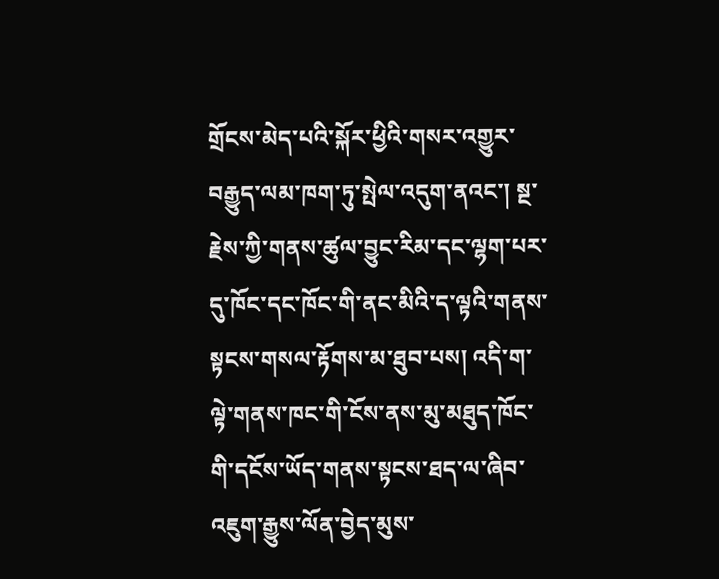གྲོངས་མེད་པའི་སྐོར་ཕྱིའི་གསར་འགྱུར་བརྒྱུད་ལམ་ཁག་ཏུ་སྤེལ་འདུག་ནའང་། སྔ་རྗེས་ཀྱི་གནས་ཚུལ་བྱུང་རིམ་དང་ལྷག་པར་དུ་ཁོང་དང་ཁོང་གི་ནང་མིའི་ད་ལྟའི་གནས་སྟངས་གསལ་རྟོགས་མ་ཐུབ་པས། འདི་ག་ལྟེ་གནས་ཁང་གི་ངོས་ནས་མུ་མཐུད་ཁོང་གི་དངོས་ཡོད་གནས་སྟངས་ཐད་ལ་ཞིབ་འཇུག་རྒྱུས་ལོན་བྱེད་མུས་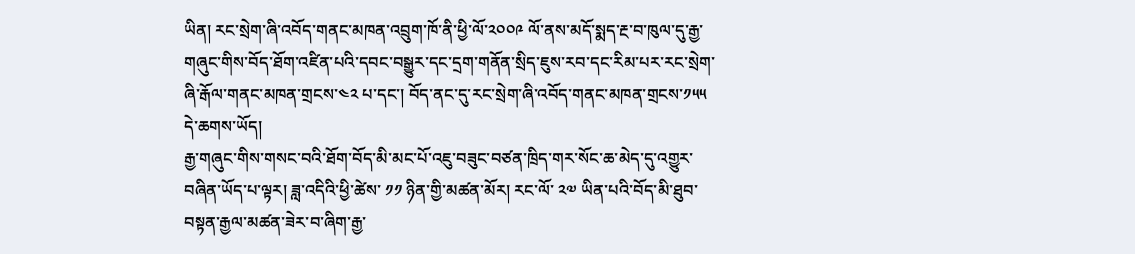ཡིན། རང་སྲེག་ཞི་འབོད་གནང་མཁན་འབྲུག་ཁོ་ནི་ཕྱི་ལོ་༢༠༠༩ ལོ་ནས་མདོ་སྨད་རྔ་བ་ཁུལ་དུ་རྒྱ་གཞུང་གིས་བོད་ཐོག་འཛིན་པའི་དབང་བསྒྱུར་དང་དྲག་གནོན་སྲིད་ཇུས་རབ་དང་རིམ་པར་རང་སྲེག་ཞི་རྒོལ་གནང་མཁན་གྲངས་༤༢ པ་དང་། བོད་ནང་དུ་རང་སྲེག་ཞི་འབོད་གནང་མཁན་གྲངས་༡༥༥ དེ་ཆགས་ཡོད།
རྒྱ་གཞུང་གིས་གསང་བའི་ཐོག་བོད་མི་མང་པོ་འཇུ་བཟུང་བཙན་ཁྲིད་གར་སོང་ཆ་མེད་དུ་འགྱུར་བཞིན་ཡོད་པ་ལྟར། ཟླ་འདིའི་ཕྱི་ཚེས་ ༡༡ ཉིན་གྱི་མཚན་མོར། རང་ལོ་ ༢༧ ཡིན་པའི་བོད་མི་ཐུབ་བསྟན་རྒྱལ་མཚན་ཟེར་བ་ཞིག་རྒྱ་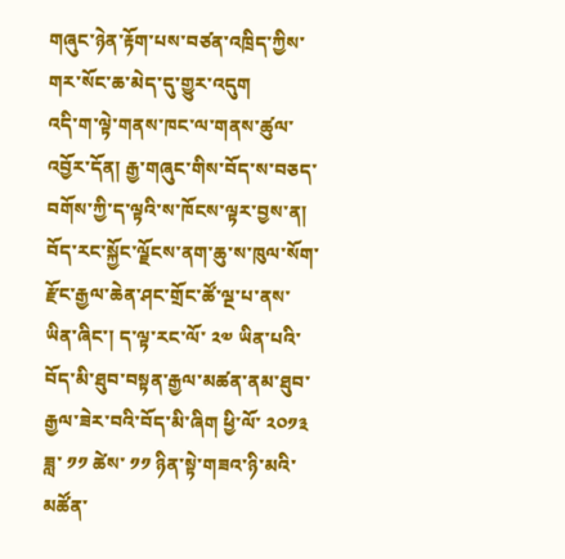གཞུང་ཉེན་རྟོག་པས་བཙན་འཁྲིད་ཀྱིས་གར་སོང་ཆ་མེད་དུ་གྱུར་འདུག
འདི་ག་ལྟེ་གནས་ཁང་ལ་གནས་ཚུལ་འབྱོར་དོན། རྒྱ་གཞུང་གིས་བོད་ས་བཅད་བགོས་ཀྱི་ད་ལྟའི་ས་ཁོངས་ལྟར་བྱས་ན། བོད་རང་སྐྱོང་ལྗོངས་ནག་ཆུ་ས་ཁུལ་སོག་རྫོང་རྒྱལ་ཆེན་ཤང་གྲོང་ཚོ་ལྔ་པ་ནས་ཡིན་ཞིང་། ད་ལྟ་རང་ལོ་ ༢༧ ཡིན་པའི་བོད་མི་ཐུབ་བསྟན་རྒྱལ་མཚན་ནམ་ཐུབ་རྒྱལ་ཟེར་བའི་བོད་མི་ཞིག ཕྱི་ལོ་ ༢༠༡༣ ཟླ་ ༡༡ ཚེས་ ༡༡ ཉིན་སྟེ་གཟའ་ཉི་མའི་མཚོན་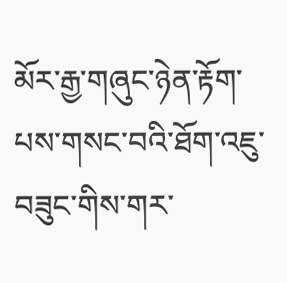མོར་རྒྱ་གཞུང་ཉེན་རྟོག་པས་གསང་བའི་ཐོག་འཇུ་བཟུང་གིས་གར་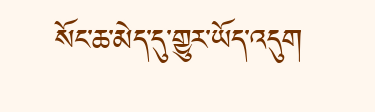སོང་ཆ་མེད་དུ་གྱུར་ཡོད་འདུག